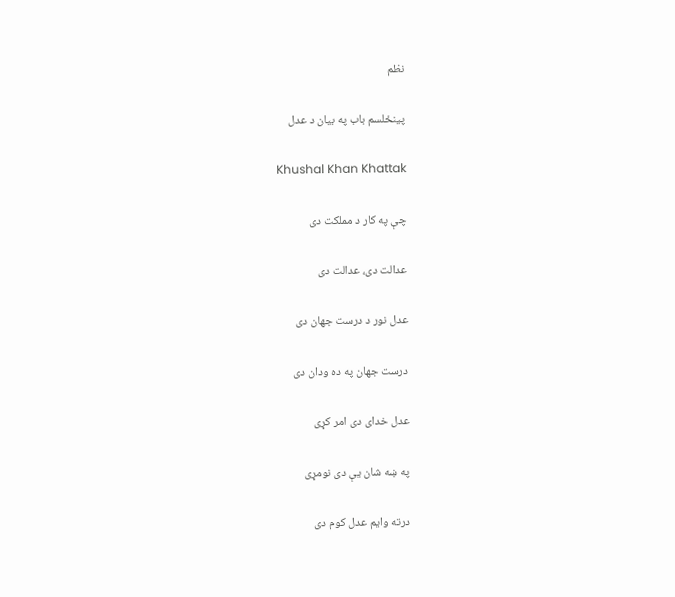نظم

پينځلسم باب په بيان د عدل

Khushal Khan Khattak

چې په کار د مملکت دی

عدالت دی، عدالت دی

عدل نور د درست جهان دی

درست جهان په ده ودان دی

عدل خدای دی امر کړی

په ښه شان يې دی نومړی

درته وايم عدل کوم دی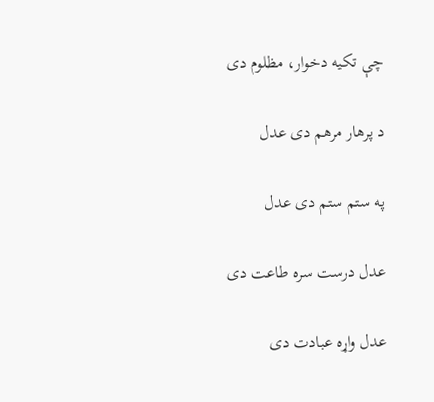چې تکيه دخوار، مظلوم دی

د پرهار مرهم دی عدل

په ستم ستم دی عدل

عدل درست سره طاعت دی

عدل واړه عبادت دی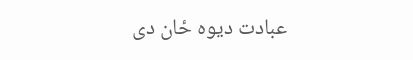عبادت ديوه ځان دی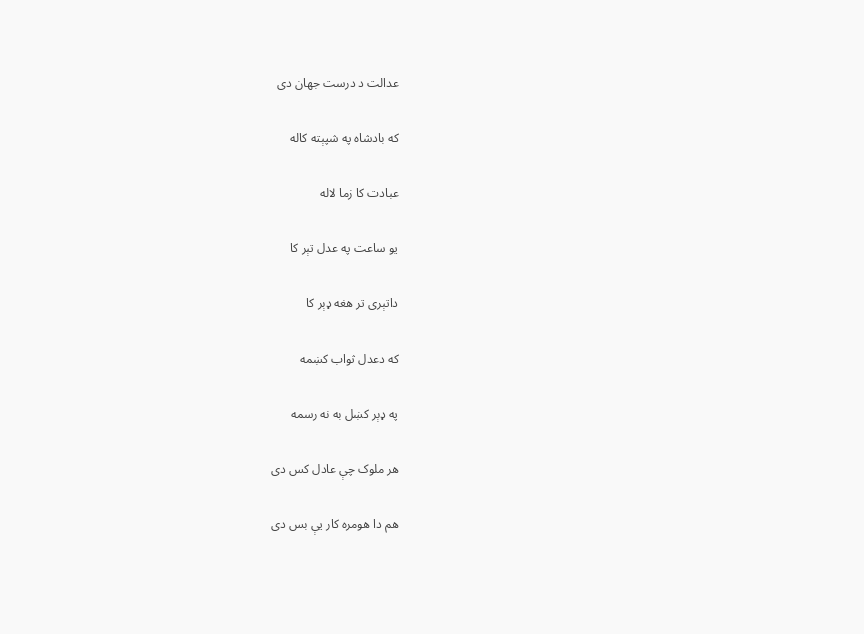عدالت د درست جهان دی

که بادشاه په شپېته کاله

عبادت کا زما لاله

يو ساعت په عدل تېر کا

داتېری تر هغه ډېر کا

که دعدل ثواب کښمه

په ډېر کښل به نه رسمه

هر ملوک چې عادل کس دی

هم دا هومره کار يې بس دی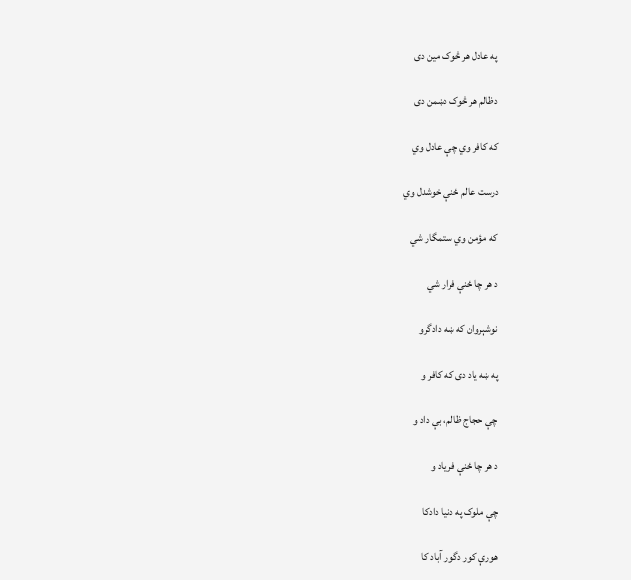په عادل هر څوک مين دی

دظالم هر څوک دښمن دی

که کافر وي چې عادل وي

درست عالم ځنې خوشدل وي

که مؤمن وي ستمگار شي

د هر چا ځنې فرار شي

نوشېروان که ښه دادگرو

په ښه ياد دی که کافر و

چې حجاج ظالم، بې داد و

د هر چا ځنې فرياد و

چې ملوک په دنيا دادکا

هورې کور دگور آباد کا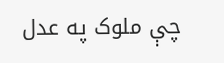چې ملوک په عدل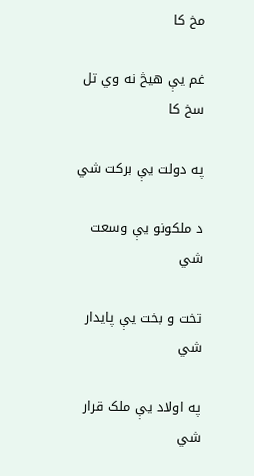مخ کا

غم يې هيڅ نه وي تل سخ کا

په دولت يې برکت شي

د ملکونو يې وسعت شي

تخت و بخت يې پايدار شي

په اولاد يې ملک قرار شي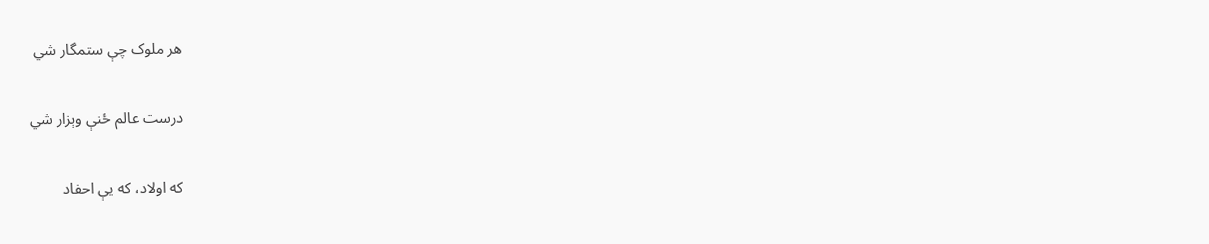هر ملوک چې ستمگار شي

درست عالم ځنې وېزار شي

که اولاد، که يې احفاد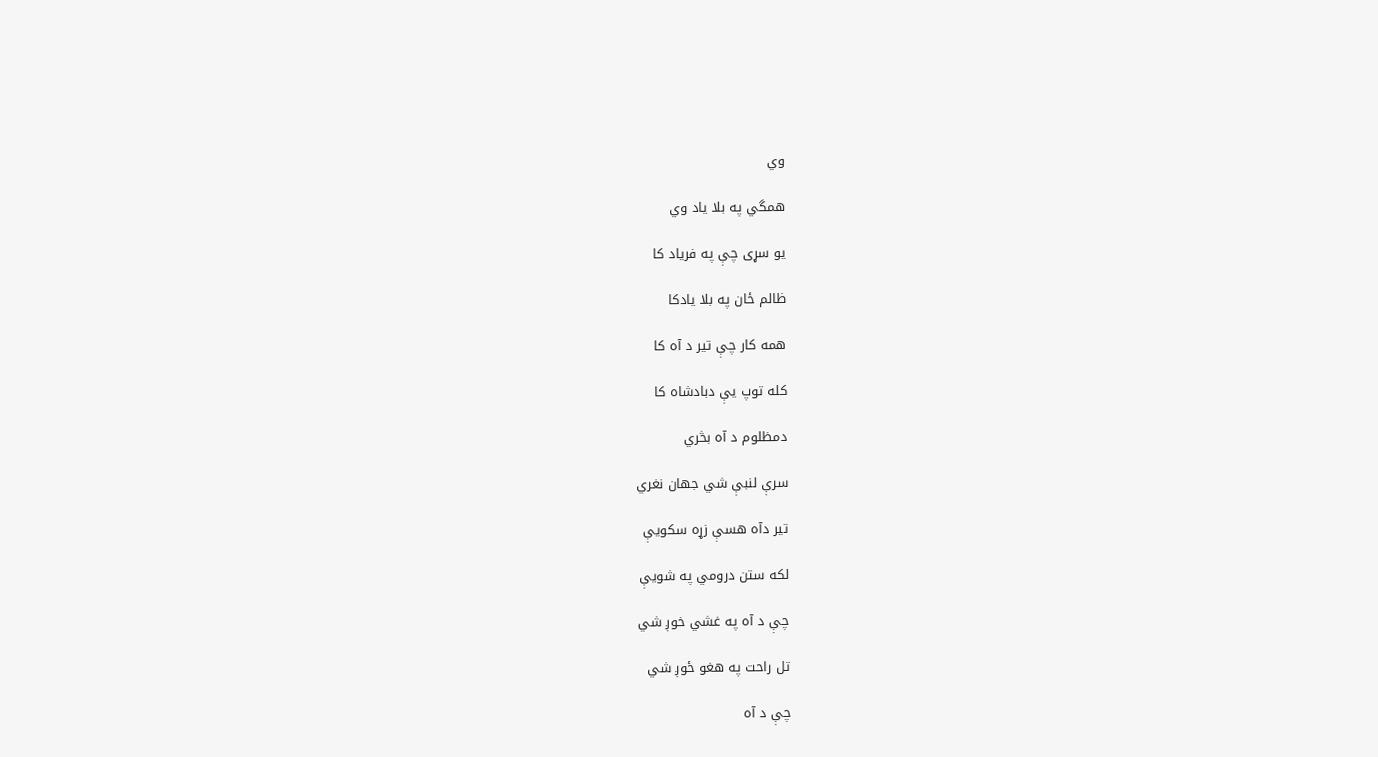وي

همگي په بلا ياد وي

يو سړی چې په فرياد کا

ظالم ځان په بلا يادکا

همه کار چې تير د آه کا

کله توپ يې دبادشاه کا

دمظلوم د آه بڅري

سرې لنبې شي جهان نغري

تير دآه هسې زړه سکويې

لکه ستن درومي په شويې

چې د آه په غشي خوږ شي

تل راحت په هغو ځوږ شي

چې د آه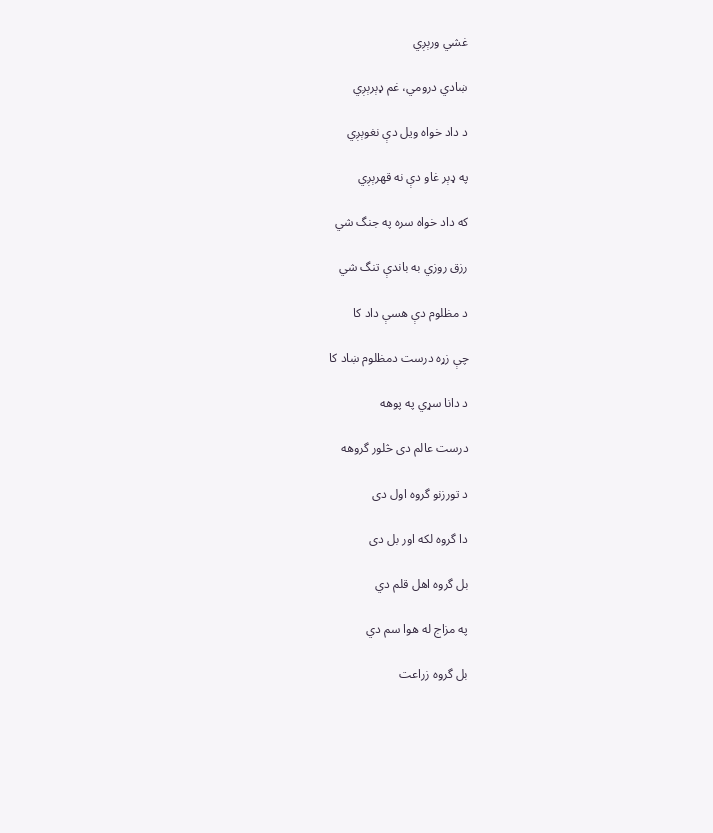غشي ورېږي

ښادي درومي، غم ډېرېږي

د داد خواه ويل دې نغوېږي

په ډېر غاو دې نه قهرېږي

که داد خواه سره په جنگ شي

رزق روزي به باندې تنگ شي

د مظلوم دې هسې داد کا

چې زړه درست دمظلوم ښاد کا

د دانا سړي په پوهه

درست عالم دی څلور گروهه

د تورزنو گروه اول دی

دا گروه لکه اور بل دی

بل گروه اهل قلم دي

په مزاج له هوا سم دي

بل گروه زراعت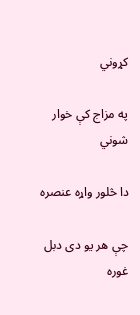کړوني

په مزاج کې خوار شوني

دا څلور واړه عنصره

چې هر يو دی دبل غوره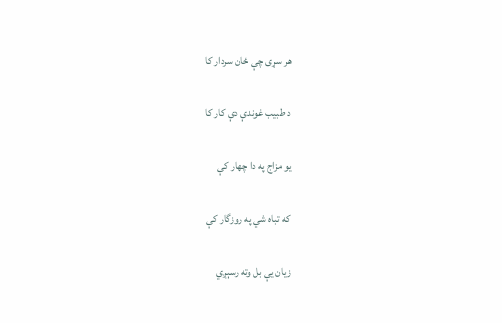هر سړی چې ځان سردار کا

د طبيب غوندې دې کار کا

يو مزاج په دا چهار کې

که تباه شي په روزگار کې

زيان يې بل وته رسېږي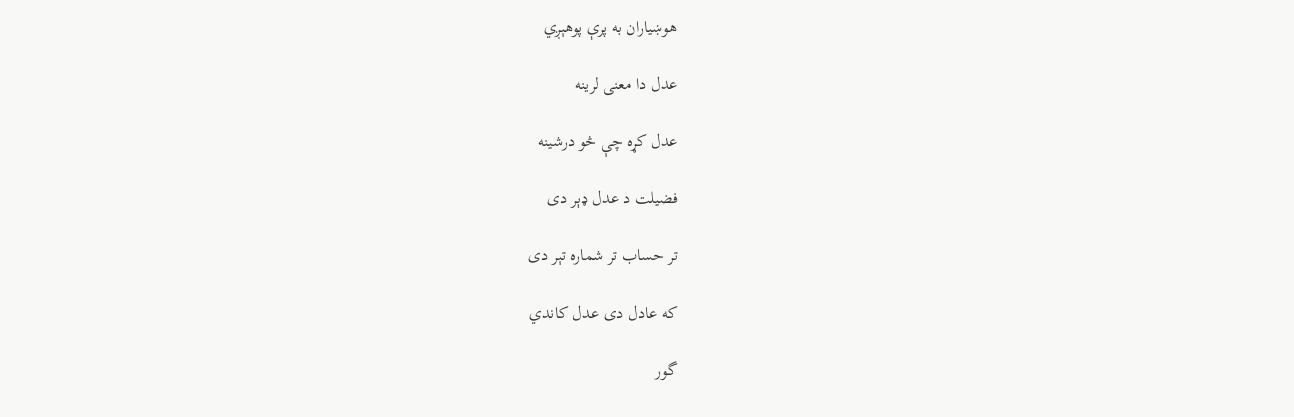هوښياران به پرې پوهېږي

عدل دا معنی لرينه

عدل کړه چې څو درشينه

فضيلت د عدل ډېر دی

تر حساب تر شماره تېر دی

که عادل دی عدل کاندي

گور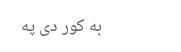به کور دی په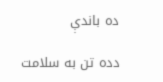ده باندې

دده تن به سلامت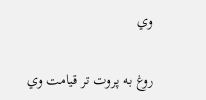وي

روغ به پروت تر قيامت وي